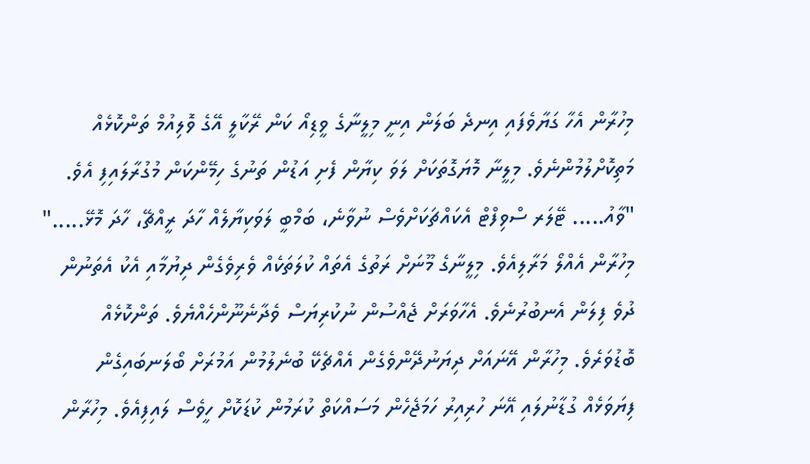މިހުރާން އެހާ ގަޔާވެފައި އިނދެ ބަލަން އިނީ މިލީނާގެ ވީޑިއޯ ކަން ރޭކާލީ އޭގެ ވޮލިއުމް ތަންކޮޅެއް މަތިކޮށްލުމުންނެވެ. މިލީނާ މޮޔަގޮތަކަށް ލަވަ ކިޔާން ފެށި އަޑުން ތަނުގެ ހިމޭންކަން މުގުރާލައިފި އެވެ.
"ވާއު..... ޓޭލަރ ސްވިފްޓް އެކައްޗަކަށްވެސް ނުވާނެ، ބަމްބީ ލަވަކިޔާލެއް ހާދަ ރީއްޗޭ، ހާދަ މޮޅޭ....." މިހުރާން އެއްލޯ މަރާލިއެވެ. މިލީނާގެ މޫނަށް ރަތުގެ އެތައް ކުލަތަކެއް ވެރިވެގެން ދިޔުމާއި އެކު އެތަނުން ދުވެ ފިލަން އެނބުރުނެވެ. އެހާވަރަށް ޖެއްސުން ނުކުރިޔަސް ވެދާނެނޫންހެއްޔެވެ. ތަންކޮޅެއް ބޮޑުވަރެވެ. މިހުރާން އޭނައަށް ދިޔަނުދޭންވެގެން އެއްޗެކޭ ބުނެލުމުން އަމުރަށް ބޯލަނބައިގެން ފިޔަވަޅެއް ގުޑާނުލައި އޭނަ ހުރިއިރު ހަމަޖެހެން މަސައްކަތް ކުރަމުން ކުޑަކޮށް ހީވެސް ލައިފިއެވެ. މިހުރާން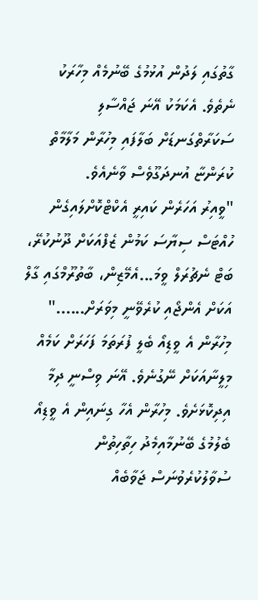ގާތުގައި ލަދުން އުޅުމުގެ ބޭނުމެއް މިހާރަކު ނެތެވެ. އެކަމަކު އޭނަ ޖައްސާލި ސަކަރާތްގަނޑަށް ބަލާފައި މިހުރާން މަލާމާތް ކުރަންޏާ އުނދަގޫވެސް ވާނެއެވެ.
"ވީއިރު އަހަރެން ކައިރީ އެކްޓްކޮށްލައިގެން ހުއްޓަސް ސިޔާސަ ކަމުން ޒެފްއަކަށް ދޫނުކުރޭ، ބަޓް ނެޗުރަލް ވީމަ...އެމޭޒިން، ބާތުރޫމްގައި ގާލް އަކަށް އެންޖޯއި ކުރެވޭނީ މިވަރަށް......" މިހުރާން އެ ވީޑިއޯ ބެލީ ފުރަތަމަ ފަހަރަށް ކަމެއް މިލީނާއަކަށް ނޭގުނެވެ. އޭނަ ވިސްނީ ދިމާ އިދިކޮޅަށެވެ. މިހުރާން އެހާ ގިނައިން އެ ވީޑިއޯ ބެލުމުގެ ބޭނުމާއިމެދު ހިތާހިތުން ސުވާލުކުރެވުނަސް ޖަވާބެއް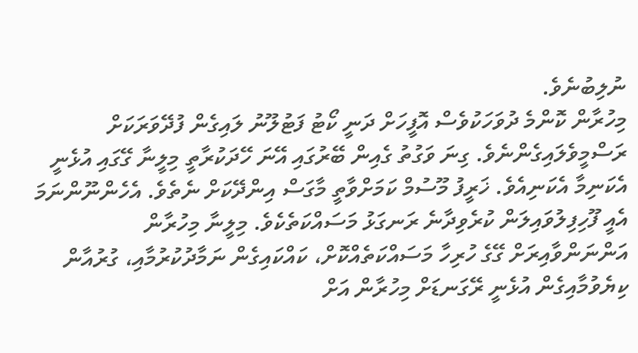ނުލިބުނެވެ.
މިހުރާން ކޮންމެ ދުވަހަކުވެސް އޮފީހަށް ދަނީ ކޯޓު ފަޓުލޫނު ލައިގެން ފުދޭވަރަކަށް ރަސްމީވެލައިގެންނެވެ. ގިނަ ވަގުތު ގެއިން ބޭރުގައި އޭނަ ހޭދަކުރާތީ މިލީނާ ގޭގައި އުޅެނީ އެކަނިމާ އެކަނިއެވެ. ޚަރީފު މޫސުމް ކަމަށްވާތީ މާގަސް އިންދޭކަށް ނެތެވެ. އެހެންނޫންނަމަ އެއީ ފޫހިފިލުވައިލަން ކުރެވިދާނެ ރަނގަޅު މަސައްކަތެކެވެ. މިލީނާ މިހުރާން އަންނަންވާއިރަށް ގޭގެ ހުރިހާ މަސައްކަތެއްކޮށް، ކައްކައިގެން ނަމާދުކުރުމާއި، ގުރުއާން ކިޔެވުމާއިގެން އުޅެނީ ރޭގަނޑަށް މިހުރާން އަށް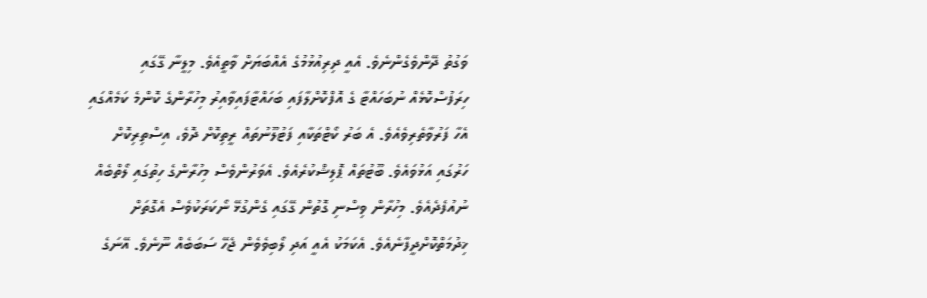ވަގުތު ދޭންވެގެންނެވެ. އެއީ ދިރިއުޅުމުގެ އެއްބަޔަށް ވާތީއެވެ. މިލީނާ ގޭގައި ހިރަފުސްކޮޅެއް ނުބަހައްޓާ ގެ އޮފްކޮށްލާފައި ބަހައްޓާފައިވާއިރު މިހުރާންގެ ކޮންމެ ކަމެއްގައި އެހާ ފަރުވާތެރިވެއެވެ. އެ ބަރު ކޯޓްތަކާއި ފަޓުލޫނުތައް ރީތިކޮށް ދޮވެ، އިސްތިރިކޮށް ހަރުގައި އަޅުވައެވެ. ބޫޓުތައް ޕޮލިޝްކުރެއެވެ. އެވަރުންވެސް މިހުރާންގެ ހިތުގައި ލޯތްބެއް ނުއުފެދެއެވެ. މިހުރާން ވިސްނި ގޮތުން ގޭގައި ގެންގުޅޭ ނޯކަރަކުވެސް އެގޮތަށް ޚިދުމަތްކޮށްދީފާނެއެވެ. އެކަމަކު އެއީ އަދި ލޯބިވެވެން ޖެހޭ ސަބަބެއް ނޫނެވެ. އޭނަގެ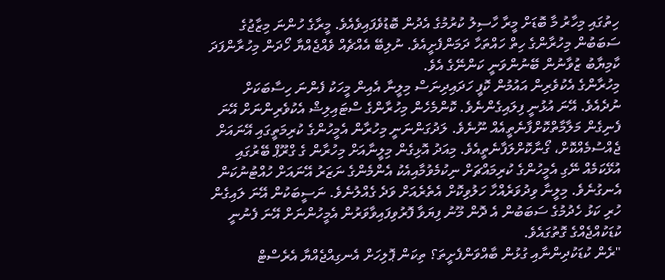ހިތުގައި މިހާރު މާ ބޮޑަށް މީރާ ހާސިލު ކުރުމުގެ އެދުން ބޮޑުވެފައިވެއެވެ. މީރާގެ ހުންނަ މިޒާޖުގެ ސަބަބުން މިހުރާންގެ ހިތް ހައްތަހާ ދަމަންފެށީއެވެ. ނުލިބޭ އެއްޗެއް ވެއްޖެއްޔާ ހޯދަން މިހުރާންފަދަ ކާމިޔާބު ޒުވާނުން ބޭނުންވަނީ ކަންނޭގެ އެވެ.
މިހުރާންގެ އެކުވެރިން އައުމުން ކޮފީ ހަދައިދިނަސް މިލީނާ އެއިން މީހަކު ފެންނަ ހިސާބަކަށް ނުދެއެވެ. އޭނަ އުޅުނީ ފިލައިގެންނެވެ. ކޮންމެހެން މިހުރާންގެ ސްޓައިލިޝް އެކުވެރިންނަށް އޭނަ ފެނިގެން މަލާމާތްކޮށްފާނެތީއެއް ނޫނެވެ. ލަދުގަންނަނީ މިހުރާން އެމީހުންގެ ކުރިމަތީގައި އޭނައަށް ޖެއްސުމެއްކޮށް، ގޯނާކޮށްލަފާނެތީއެވެ. މިއަދު އޮޅިގެން މިލީނާއަށް މިހުރާން ގެ ގްރޫޕް ބޭރުގައި އުޅޭކަމެއް ނޭގި އެމީހުންގެ ކުރިމައްޗަށް ނިކުމެވުމާއިއެކު އެންމެންގެ ނަޒަރު އޭނައަށް ހުއްޓުނުކަން އެނގުނެވެ. މިލީނާ ވިދުވަރެއްހާ ހަލުވިކޮށް އެތެރެއަށް ވަދެ ގެއްލުނެވެ. ނަސީބަކުން އޭނަ ލައިގެން ހުރި ކަޅު ހެދުމުގެ ސަބަބުން އެ ދޮން މޫނު ފިޔަވާ ފޮރުވިފައިވާވަރުން އެމީހުންނަށް އޭނަ ފެނުނީ ކުޑަކުއްޖެއްގެ ގޮތުގައެވެ.
"ރެން ކުޑަކުދިންނާއި ގުޅުން ބާއްވަންފެށީތަ؟ ތިކަން ޕޮލިހަށް އެނގިއްޖެއްޔާ އެރެސްޓް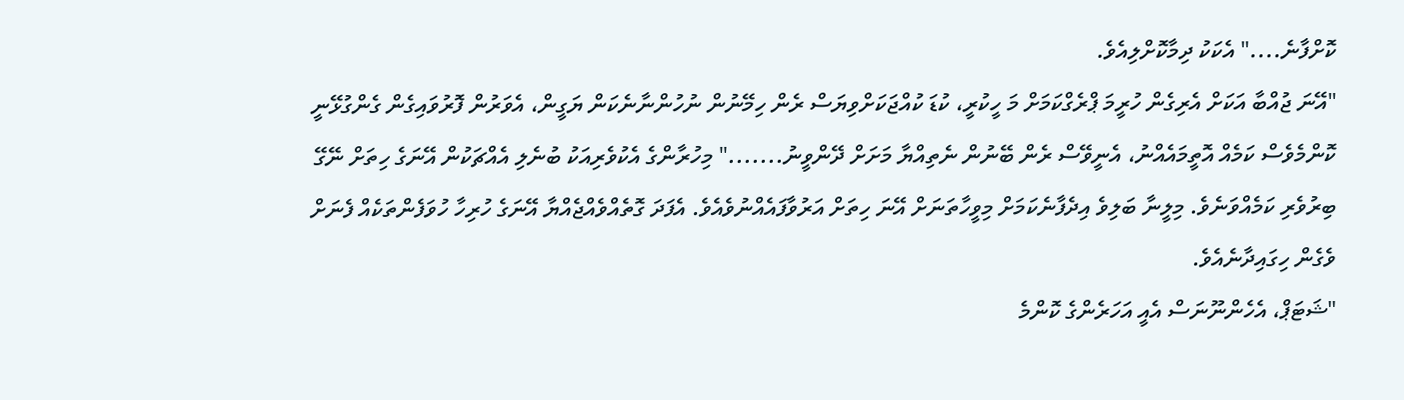ކޮށްފާނެ...." އެކަކު ދިމާކޮށްލިއެވެ.
"އޭނަ ޖުއްބާ އަކަށް އެރިގެން ހުރީމަ ޕްރެގްކަމަށް މަ ހީކުރީ، ކުޑަ ކުއްޖަކަށްވިޔަސް ރެން ހިމޭނުން ނުހުންނާނެކަން ޔަގީން، އެވަރުން ފޮރުވައިގެން ގެންގުޅޭނީ ކޮންމެވެސް ކަމެއް އޮތީމައެއްނު، އެނީވޭސް ރެން ބޭނުން ނެތިއްޔާ މަށަށް ދޭންވީނު......." މިހުރާންގެ އެކުވެރިއަކު ބުނެލި އެއްޗަކުން އޭނަގެ ހިތަށް ނޭގޭ ބިރުވެރި ކަމެއްވަނެވެ. މިލީނާ ބަލިވެ އިދެފާނެކަމަށް މިވީހާތަނަށް އޭނަ ހިތަށް އަރުވާފައެއްނުވެއެވެ. އެފަދަ ގޮތެއްވެއްޖެއްޔާ އޭނަގެ ހުރިހާ ހުވަފެންތަކެއް ފެނަށް ވެގެން ހިގައިދާނެއެވެ.
"ޝަޓަޕް، އެހެންނޫނަސް އެއީ އަހަރެންގެ ކޮންމެ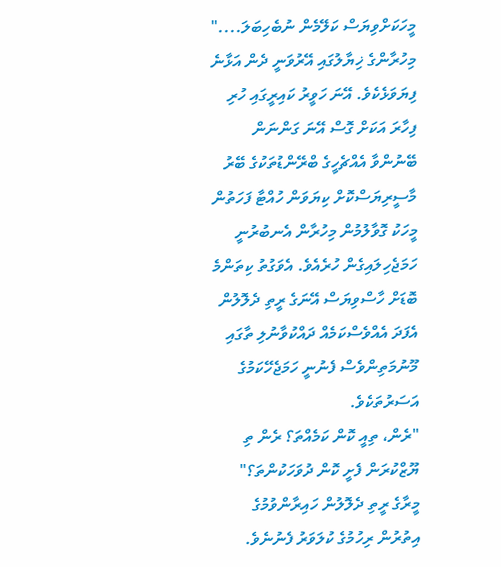މީހަކަށްވިޔަސް ކަލޭމެން ނުބެހިބަލަ...." މިހުރާންގެ ޚިޔާލުގައި އޭރުވަނީ ދެން އަޅާނެ ފިޔަވަޅެކެވެ. އޭނަ ހަވީރު ކައިރީގައި ހުރި ފިހާރަ އަކަށް ގޮސް އޭނަ ގަންނަން ބޭނުންވާ އެއްޗެހީގެ ބްރޭންޑުތަކުގެ ބޭރު މާސީރިޔަސްކޮށް ކިޔަވަން ހުއްޓާ ފަހަތުން މީހަކު ގޮވާލުމުން މިހުރާން އެނބުރުނީ ހަމަޖެހިލައިގެން ހުރެއެވެ. އެވަގުތު ކިތަންމެ ބޮޑަށް ހާސްވިޔަސް އޭނަގެ ރީތި ދެލޮލުން އެފަދަ އެއްވެސްކަމެއް ދައްކުވާނުލި ތާގައި މޫނުމަތިންވެސް ފެނުނީ ހަމަޖެހޭކަމުގެ އަސަރުތަކެވެ.
"ރެން، ތިއީ ކޮން ކަމެއްތަ؟ ރެން ތި ޔޫޒްކުރަން ފެށީ ކޮން ދުވަހަކުންތަ؟" މީރާގެ ރީތި ދެލޮލުން ހައިރާންވުމުގެ އިތުރުން ރިހުމުގެ ކުލަވަރު ފެނުނެވެ.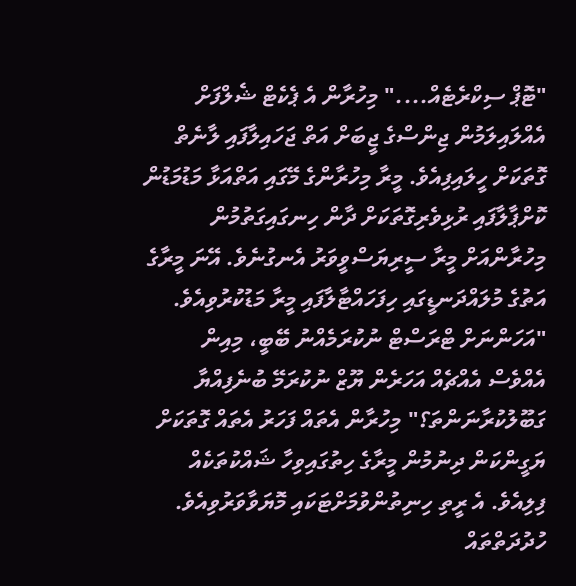"ޓޮޕް ސިކްރެޓެއް...." މިހުރާން އެ ޕެކެޓް ޝެލްފަށް އެއްލައިލަމުން ޖިންސްގެ ޖީބަށް އަތް ޖަހައިލާފައި ލާނެތް ގޮތަކަށް ހީލައިފިއެވެ. މީރާ މިހުރާންގެ މޭގައި އަތްއަޅާ މަޑުމަޑުން ކޮށްޕާލާފައި ރުޅިވެރިގޮތަކަށް ދާން ހިނގައިގަތުމުން މިހުރާންއަށް މީރާ ސީރިޔަސްވީވަރު އެނގުނެވެ. އޭނަ މީރާގެ އަތުގެ މުލައްދަނޑީގައި ހިފަހައްޓާލާފައި މީރާ މަޑުކުރުވިއެވެ.
"އަހަންނަށް ޓްރަސްޓް ނުކުރަމެއްނު ބޭބީ، މިއިން އެއްވެސް އެއްޗެއް އަހަރެން ޔޫޒް ނުކުރަމޭ ބުނެފިއްޔާ ގަބޫލުކުރާނަންތަ؟" މިހުރާން އެތައް ފަހަރު އެތައް ގޮތަކަށް ޔަގީންކަން ދިނުމުން މީރާގެ ހިތުގައިވިހާ ޝައްކުތަކެއް ފިލިއެވެ. އެ ރީތި ހިނިތުންވުމަށްޓަކައި މޮޔަވާވަރުވިއެވެ. ހުދުދަތްތައް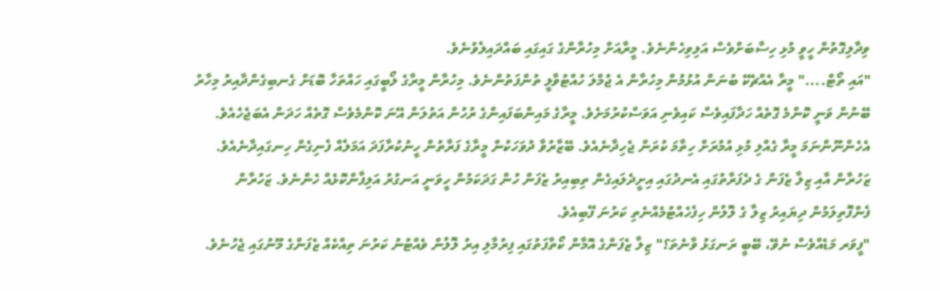ވިދާލިގޮތުން ހީވީ މުޅި ހިސާބަށްވެސް އަލިވިހެންނެވެ. މީރާއަށް މިހުރާންގެ ގައިގައި ބައްދައިލެވުނެވެ.
"އައި ތޯޓް...." މީރާ އެއްޗެކޭ ބުނަން އުޅުމުން މިހުރާން އެ ޖުމްލަ ހުއްޓުވާލީ ތުންފަތުންނެވެ. މިހުރާން މީރާގެ ލޯބީގައި ހައްތަހާ ބޮޑަށް ގެނބިގެންދާއިރު މިހާރު ބޭނުން ވަނީ ކޮންމެ ގޮތެއް ހަދާފައިވެސް ކައިވެނި އަވަސްކުރުމަށެވެ. މީރާގެ މައިންބަފައިންގެ ރުހުން އަތުލަން އޭނަ ކޮންމެވެސް ގޮތެއް ހަދަން އެބަޖެހެއެވެ. އެހެންނޫންނަމަ މީރާ ގެއްލި މުޅި އުމުރަށް ހިތާމަ ކުރަން ޖެހިދާނެއެވެ. ބޭޒާރުވާ ދުވަހަކުން މީރާގެ ފަރާތުން ހީނުކުރާފަދަ އަމަލެއް ފެނިގެން ހިނގައިދާނެއެވެ.
ޒަހުރާން އާއި ޒިލާ ޒެފަން ގެ ދެފަރާތުގައި އެނދުގައި އިށީދެލައިގެން ތިބިއިރު ޒެފަން ހުން ގަދަކަމުން ހީވަނީ އަނގުރު އަލިފާންކޮޅެއް ހެންނެވެ. ޒަހުރާން ފެންފޮތިލަމުން ދިޔައިރު ޒިލާ ގެ ލޮލުން ހިފެހެއްޓުމެއްނެތި ކަރުނަ ފޭބިއެވެ.
"ފީވަރ މަޑެއްވެސް ނުވޭ، ބޭބީ ރަނގަޅު ވާނެތަ؟" ޒިލާ ޒެފަންގެ އޮމާން ކޯތާފަތުގައި ފިރުމާލި އިރު ލޮލުން ވެއްޓުނު ކަރުނަ ތިއްކެއް ޒެފަންގެ މޫނުގައި ޖެހުނެވެ.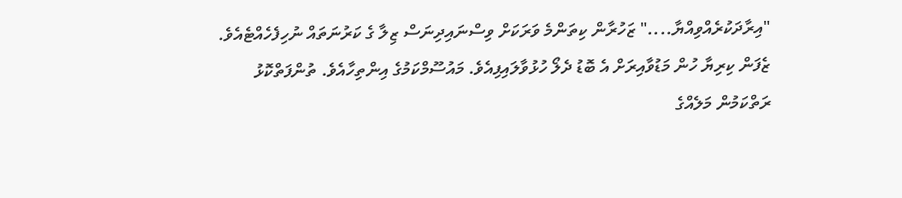"އިރާދަކުރެއްވިއްޔާ...." ޒަހުރާން ކިތަންމެ ވަރަކަށް ވިސްނައިދިނަސް ޒިލާ ގެ ކަރުނަތައް ނުހިފެހެއްޓެއެވެ.
ޒެފަން ކިރިޔާ ހުން މަޑުވާއިރަށް އެ ބޮޑު ދެލޯ ހުޅުވާލައިފިއެވެ. މައުސޫމްކަމުގެ އިންތިހާއެވެ. ތުންފަތްކޮޅު ރަތްކަމުން މަލެއްގެ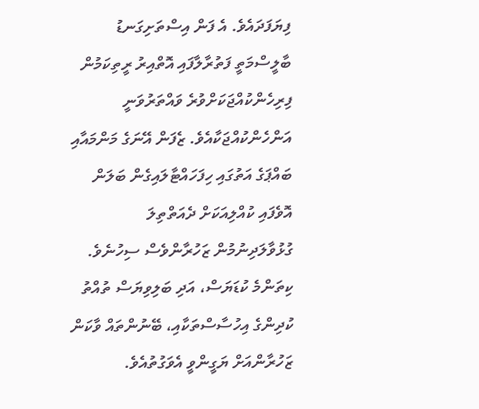ފިޔަފަދައެވެ. އެ ފަން އިސްތަށިގަނޑު ބާލީސްމަތީ ފަތުރާލާފައި އޮތްއިރު ރީތިކަމުން ފިރިހެންކުއްޖަކަށްވުރެ ވައްތަރުވަނީ އަންހެންކުއްޖަކާއެވެ. ޒެފަން އޭނަގެ މަންމައާއި ބައްޕަގެ އަތުގައި ހިފަހައްޓާލައިގެން ބަލަން އޮވެފައި ކުއްލިއަކަށް ދެއަތްތިލަ ގުޅުވާލަދިނުމުން ޒަހުރާންވެސް ސިހުނެވެ. ކިތަންމެ ކުޑަޔަސް، އަދި ބަލިވިޔަސް ތުއްތު ކުދިންގެ އިހުސާސްތަކާއި، ބޭނުންތައް ވާކަން ޒަހުރާންއަށް ޔަގީންވީ އެވަގުތުއެވެ.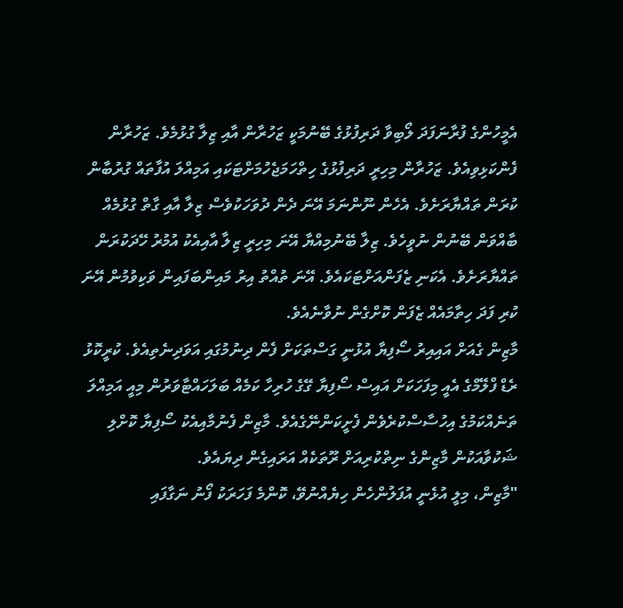އެމީހުންގެ ފުރާނަފަދަ ލޯބިވާ ދަރިފުޅުގެ ބޭނުމަކީ ޒަހުރާން އާއި ޒިލާ ގުޅުމެވެ. ޒަހުރާން ފެންކަޅިވިއެވެ. ޒަހުރާން މިހިރީ ދަރިފުޅުގެ ހިތްހަމަޖެހުމަށްޓަކައި އަމިއްލަ އުފާތައް ގުރުބާން ކުރަން ތައްޔާރަށެވެ. އެހެން ނޫންނަމަ އޭނަ ދެން ދުވަހަކުވެސް ޒިލާ އާއި ގާތް ގުޅުމެއް ބާއްވަން ބޭނުން ނުވީހެވެ. ޒިލާ ބޭނުމިއްޔާ އޭނަ މިހިރީ ޒިލާ އާއިއެކު އުމުރު ހޭދަކުރަން ތައްޔާރަށެވެ. އެކަނި ޒެފަންއަށްޓަކައެވެ. އޭނަ ތުއްތު އިރު މައިންބަފައިން ވަކިވުމުން އޭނަ ކުރި ފަދަ ހިތާމައެއް ޒެފަން ކޮށްގެން ނުވާނެއެވެ.
މާޒިން ގެއަށް އައިއިރު ސޯފިޔާ އުޅުނީ ގަސްތަކަށް ފެން ދިނުމުގައި އަވަދިނެތިއެވެ. ކުރީކޮޅު ރެޑް ފްލޭމްގެ އެއީ މިފަހަކަށް އައިސް ސޯފިޔާ ގޭގެ ހުރިހާ ކަމެއް ބަލަހައްޓާވަރުން މިއީ އަމިއްލަ ތަނެއްކަމުގެ އިހުސާސްކުރެވެން ފެށީކަންނޭގެއެވެ. މާޒިން ފެނުމާއިއެކު ސޯފިޔާ ކޮށްލި ޝަކުވާއަކުން މާޒިންގެ ނިތްކުރިއަށް ރޫތަކެއް އަރައިގެން ދިޔައެވެ.
"މާޒިން، މިލީ އުޅެނީ އުފަލުންހެން ހިޔެއްނުވޭ، ކޮންމެ ފަހަރަކު ފޯނު ނަގާފައި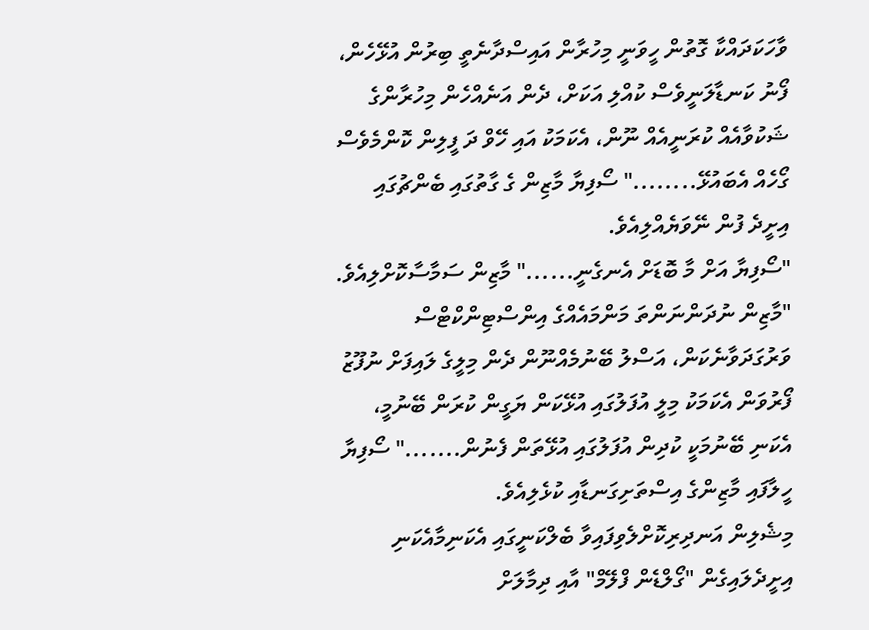ވާހަކަދައްކާ ގޮތުން ހީވަނީ މިހުރާން އައިސްދާނެތީ ބިރުން އުޅޭހެން، ފޯނު ކަނޑާލަނީވެސް ކުއްލި އަކަށް، ދެން އަނެއްހެން މިހުރާންގެ ޝަކުވާއެއް ކުރަނީއެއް ނޫން، އެކަމަކު އައި ހޭވް ދަ ފީލިން ކޮންމެވެސް ގޯހެއް އެބައުޅޭ........" ސޯފިޔާ މާޒިން ގެ ގާތުގައި ބެންޗުގައި އިށީދެ ފުން ނޭވަޔެއްލިއެވެ.
"ސޯފިޔާ އަށް މާ ބޮޑަށް އެނގެނީ......" މާޒިން ސަމާސާކޮށްލިއެވެ.
"މާޒިން ނުދަންނަންތަ މަންމައެއްގެ އިންސްޓިންކްޓްސް ވަރުގަދަވާނެކަން، އަސްލު ބޭނުމެއްނޫން ދެން މިލީގެ ލައިފަށް ނުފޫޒު ފޯރުވަން އެކަމަކު މިލީ އުފަލުގައި އުޅޭކަން ޔަގީން ކުރަން ބޭނުމީ، އެކަނި ބޭނުމަކީ ކުދިން އުފަލުގައި އުޅޭތަން ފެނުން......." ސޯފިޔާ ހީލާފައި މާޒިންގެ އިސްތަށިގަނޑާއި ކުޅެލިއެވެ.
މިޝެލިން އަނދިރިކޮށްލެވިފައިވާ ބެލްކަނީގައި އެކަނިމާއެކަނި އިށީދެލައިގެން "ގޯލްޑެން ފްލޭމް" އާއި ދިމާލަށް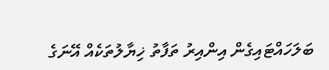ބަލަހައްޓައިގެން އިންއިރު ތަފާތު ޚިޔާލުތަކެއް އޭނަގެ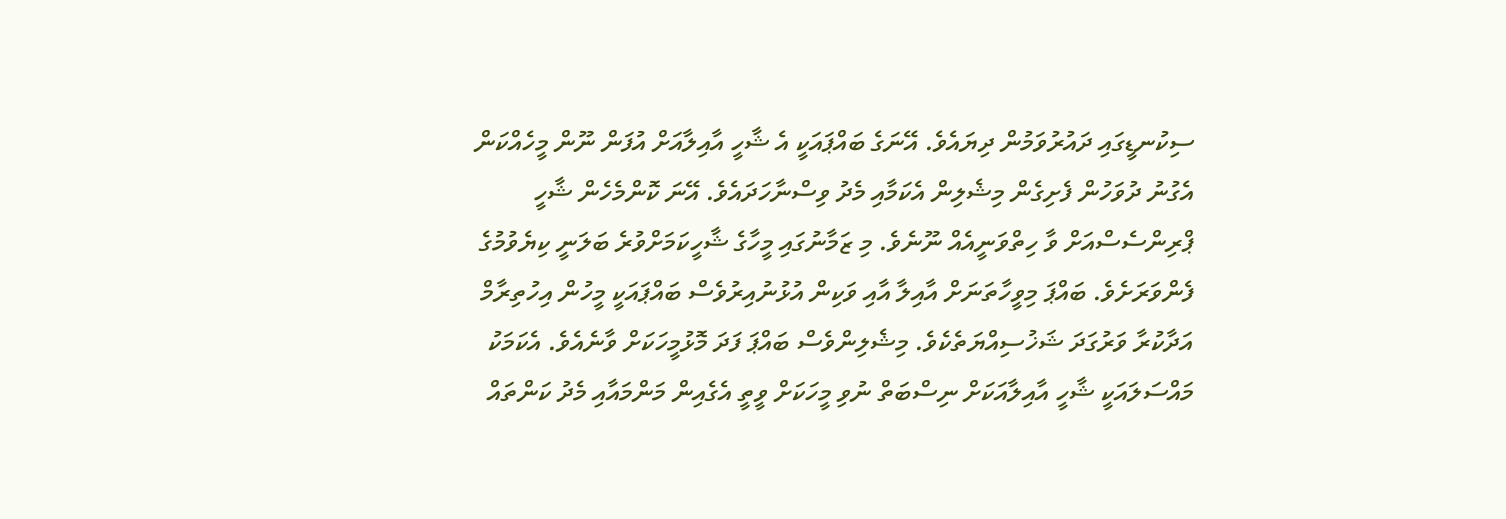ސިކުނޑީގައި ދައުރުވަމުން ދިޔައެވެ. އޭނަގެ ބައްޕައަކީ އެ ޝާހީ އާއިލާއަށް އުފަން ނޫން މީހެއްކަން އެގުނު ދުވަހުން ފެށިގެން މިޝެލިން އެކަމާއި މެދު ވިސްނާހަދައެވެ. އޭނަ ކޮންމެހެން ޝާހީ ޕްރިންސެސްއަށް ވާ ހިތްވަނީއެއް ނޫނެވެ. މި ޒަމާނުގައި މީހާގެ ޝާހީކަމަށްވުރެ ބަލަނީ ކިޔެވުމުގެ ފެންވަރަށެވެ. ބައްޕަ މިވީހާތަނަށް އާއިލާ އާއި ވަކިން އުޅުނުއިރުވެސް ބައްޕައަކީ މީހުން އިހުތިރާމް އަދާކުރާ ވަރުގަދަ ޝަޚުސިއްޔަތެކެވެ. މިޝެލިންވެސް ބައްޕަ ފަދަ މޮޅުމީހަކަށް ވާނެއެވެ. އެކަމަކު މައްސަލައަކީ ޝާހީ އާއިލާއަކަށް ނިސްބަތް ނުވި މީހަކަށް ވީތީ އެގެއިން މަންމައާއި މެދު ކަންތައް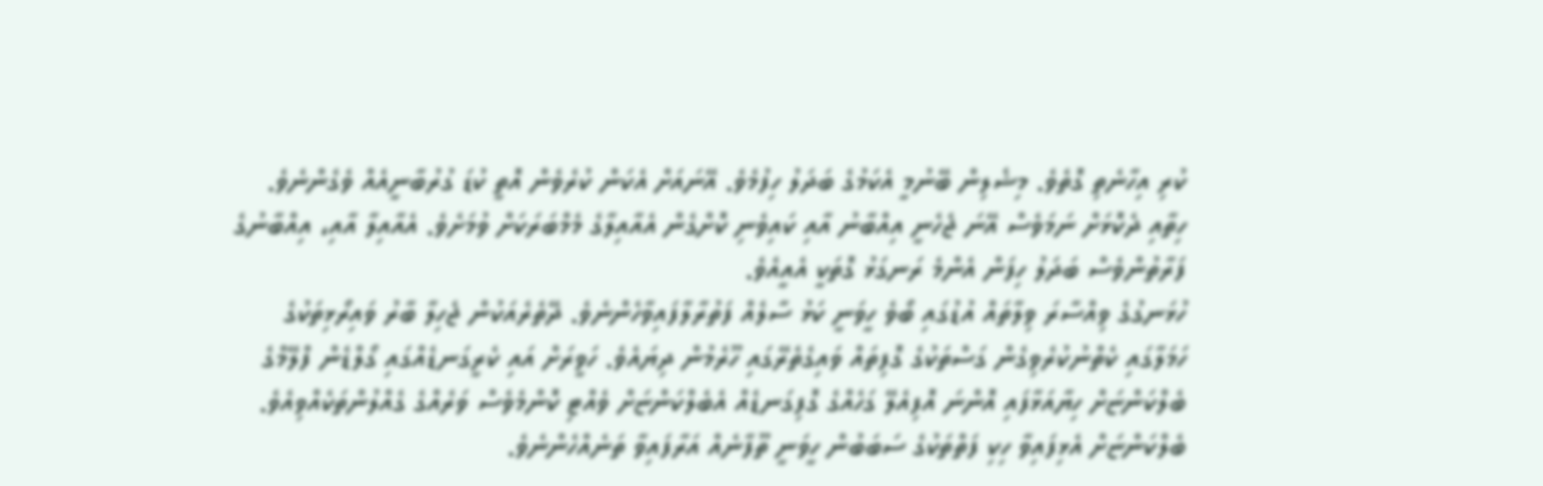ކުރި އިހާނެތި ގޮތެވެ. މިޝެލިން ބޭނުމީ އެކަމުގެ ބަދަލު ހިފުމެވެ. އޭނައަށް އެކަން ކުރެވެން އޮތީ ކުޑަ ގުރުބާނީއެއް ވެގެންނެވެ. ހިތާއި ދެކޮޅަށް ނަމަވެސް އޭނަ ޖެހެނީ އިއްބާނު އާއި ކައިވެނި ކޮށްގެން އެއާއިލާގެ މެމްބަރަކަށް ވުމަށެވެ. އެއާއިލާ އާއި، އިއްބާނުގެ ފަރާތުންވެސް ބަދަލު ހިފަން އެންމެ ރަނގަޅު ގޮތަކީ އެއީއެވެ.
ހުޅަނގުގެ ވިއްސާރަ ވިލާތައް އުޑުގައި ބޯވެ ހީވަނީ ކަޅު ސާލެއް ފަތުރާލާފައިވާހެންނެވެ. ދޭތެރެއަކުން ޖެހިލާ ބާރު ވައިރޯޅިތަކުގެ ހަމަލާގައި ކެތްނުކުރެވިގެން ގަސްތަކުގެ ގޮފިތައް ވައިގެތެރޭގައި ހޫރެމުން ދިޔައެވެ. ހަވީރަށް އައި ކެރީގަނޑެއްގައި ގޯލްޑެން ފްލޭމްގެ ބެލްކަންޏަށް ހިޔާއަޅާފައި އޮންނަ އޮފިއެލޭ ގަހެއްގެ ގޮފިގަނޑެއް އެބެލްކަންޏަށް ވެއްޓި ކޮންމެވެސް ވަރެއްގެ ގެއްލުންތަކެއްވިއެވެ. ބެލްކަންޏަށް އެޅިފައިވާ ހިކި ފަތްތަކުގެ ސަބަބުން ހީވަނީ ތޫފާނެއް އަރާފައިވާ ތަނެއްހެންނެވެ.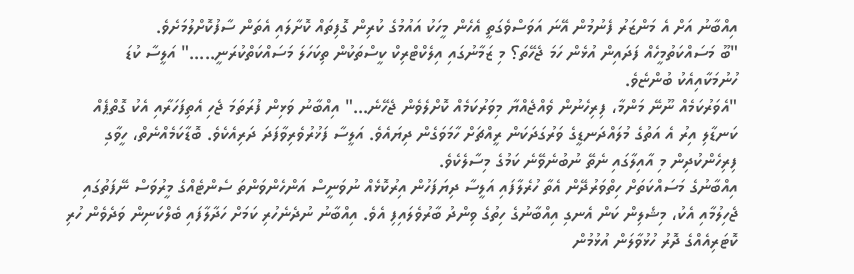އިއްބާނު އަށް އެ މަންޒަރު ފެނުމުން އޭނަ އަވަސްވެގަތީ އެހެން މީހަކު އައުމުގެ ކުރިން ގޮފިތައް ކޮށާލައި އެތަން ސާފުކޮށްލުމަށެވެ.
"ބޫ މަސައްކަތުމީހެއް ފަދައިން އުޅެން ހަމަ ޖެހޭތަ؟ މި ޒަމާނުގައި އިލެކްޓްރިކް ކީސްތަކުން ތިކަހަލަ މަސައްކަތްކުރަނީ....." އަލީސާ ކުޑަ ހުނުމަކާއިއެކު ބުންޏެވެ.
"އެވަރުކަމެއް ނޫނޭ މަންމާ، ފިރިހެނުން ވެއްޖެއްޔާ މިވަރުކަމެއް ކޮށްލެވެން ޖެހޭނެ..." އިއްބާނު ވަޅިން ފުރަތަމަ ޖެހި އެތިފަހަރާއި އެކު ގޮތްޕެއް ކަނޑާލި އިރު އެ އަތުގެ މުލައްދަނޑީގެ ވަރުގަދަކަން ރީއްޗަށް ހާމަވަގެން ދިޔައެވެ. އަލީސާ ފަޚުރުވެރިވާފަދަ ދަރިއެކެވެ. ބޮޑާކަމެއްނެތް، ހީވާގި ފިރިހެންކުދިން މި އާއިލާގައި ނެތޭ ނުބުނެވޭނެ ކަމުގެ މިސާލެކެވެ.
އިއްބާނުގެ މަސައްކަތަށް ހިތްވަރުދޭން އެތާ ހުރެލާފައި އަލީސާ ދިޔަފަހުން އިރުކޮޅެއް ނުވަނީސް އަންހެންވަންތަ ސެންޓެއްގެ މީރުވަސް ނޭފަތުގައި ޖެހިލުމާއި އެކު، މިޝެލިން ކަން އެނގި އިއްބާނުގެ ހިތުގެ ވިންދު ބާރުވެލައިފި އެވެ. އިއްބާނު ނުދެނެހުރި ކަމަށް ހަދާލާފައި ބެލްކަނިން ވަދެވެން ހުރި ކޮޓަރިއެއްގެ ދޮރު ހުޅުވާލަން އުޅުމުން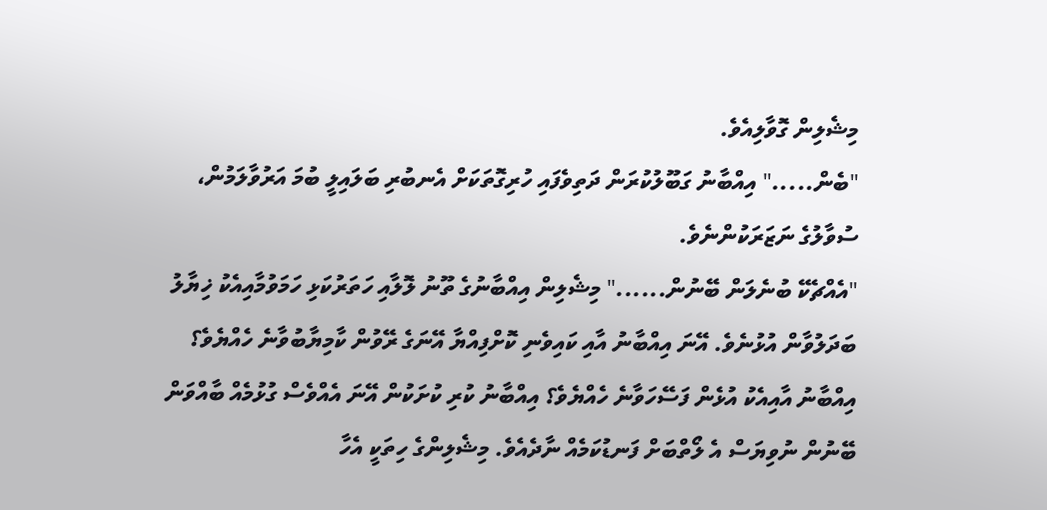މިޝެލިން ގޮވާލިއެވެ.
"ބެން....." އިއްބާނު ގަބޫލުކުރަން ދަތިވެފައި ހުރިގޮތަކަށް އެނބުރި ބަލައިލީ ބުމަ އަރުވާލަމުން، ސުވާލުގެ ނަޒަރަކުންނެވެ.
"އެއްޗެކޭ ބުނެލަން ބޭނުން......" މިޝެލިން އިއްބާނުގެ ތޫނު ލޮލާއި ހަތަރުކަޅި ހަމަވުމާއިއެކު ޚިޔާލު ބަދަލުވާން އުޅުނެވެ. އޭނަ އިއްބާނު އާއި ކައިވެނި ކޮށްފިއްޔާ އޭނަގެ ރޭވުން ކާމިޔާބުވާނެ ހެއްޔެވެ؟ އިއްބާނު އާއިއެކު އުޅެން ފަސޭހަވާނެ ހެއްޔެވެ؟ އިއްބާނު ކުރި ކުށަކުން އޭނަ އެއްވެސް ގުޅުމެއް ބާއްވަން ބޭނުން ނުވިޔަސް އެ ލޯތްބަށް ފަނޑުކަމެއް ނާދެއެވެ. މިޝެލިންގެ ހިތަކީ އެހާ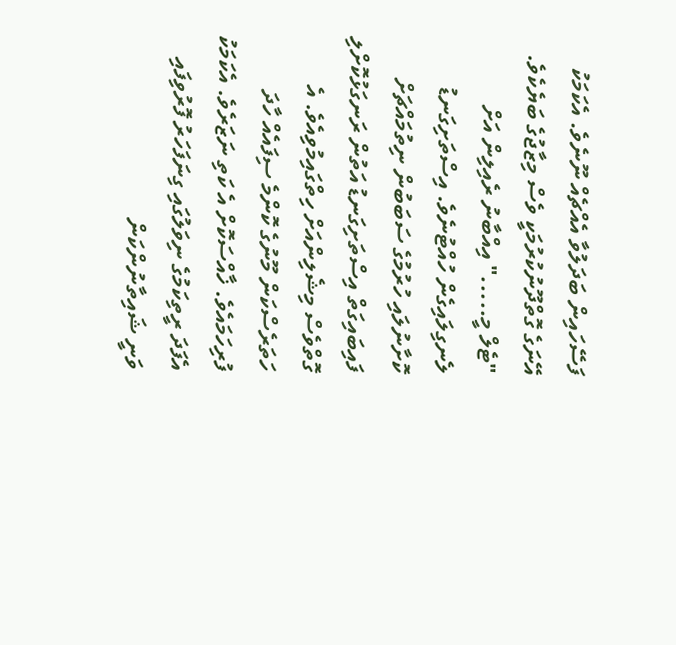ފަސޭހައިން ބަދަލުވާ އެއްޗެއް ނޫނެވެ. އެކަމަކު އޭނަގެ ގޮތްދޫނުކުރުމަކީ ވެސް މިޒާޖުގެ ބަޔެކެވެ.
"ޓެލް މީ....." އިއްބާނު ރެއިލިން އަށް ލެނގިލައިގެން ހުއްޓުނެވެ. އިސްތަށިގަނޑު ކޮށާނުލައި ހުރުމުގެ ސަބަބުން ނިތުމައްޗަށް ފައިބައިގަތް އިސްތަށިގަނޑު އަތުން ރަނގަޅުކޮށްލި ގޮތްވެސް މިޝެލިންއަށް ހިތްގައިމުވިއެވެ. އެ ހަތަރެސްކަން މޫނުގެ ކޮންމެ ސިފައެއް ހާދަ ފުރިހަމައެވެ. ޚާއްސަކޮށް އެ ކަތި ނަޒަރެވެ. އެކަމަކު އެފަދަ ރީތިކަމުގެ ނިވަލުގައި ގިނަފަހަރު ފޮރުވިފައި ވަނީ ޝައިތާނުންކަން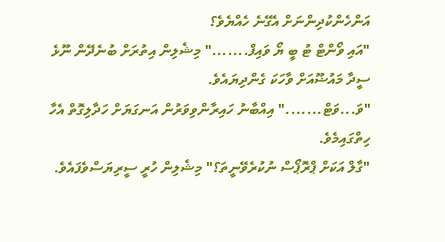އަންހެންކުދިންނަށް އެގޭނެ ހެއްޔެވެ؟
"އައި ވޯންޓް ޓު ބީ ޔޯ ވައިފް......." މިޝެލިން އިތުރަށް ބުނެދޭން ނޫޅެ ސީދާ މައުޟޫއަށް ވާހަކަ ގެންދިޔައެވެ.
"ވަ...ވަޓް......." އިއްބާނު ހައިރާންވިވަރުން އަނގަޔަށް ހަދާލިގޮތް އެހާ ހިތްގައިމެވެ.
"ގާލް އަކަށް ޕްރޮޕޯސް ނުކުރެވޭނީތަ؟" މިޝެލިން ހުރީ ސީރިޔަސްވެފައެވެ.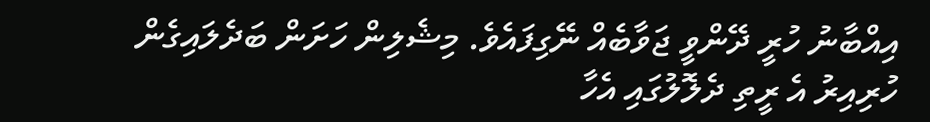އިއްބާނު ހުރީ ދޭންވީ ޖަވާބެއް ނޭގިފައެވެ. މިޝެލިން ހަށަން ބަދެލައިގެން ހުރިއިރު އެ ރީތި ދެލޮލުގައި އެހާ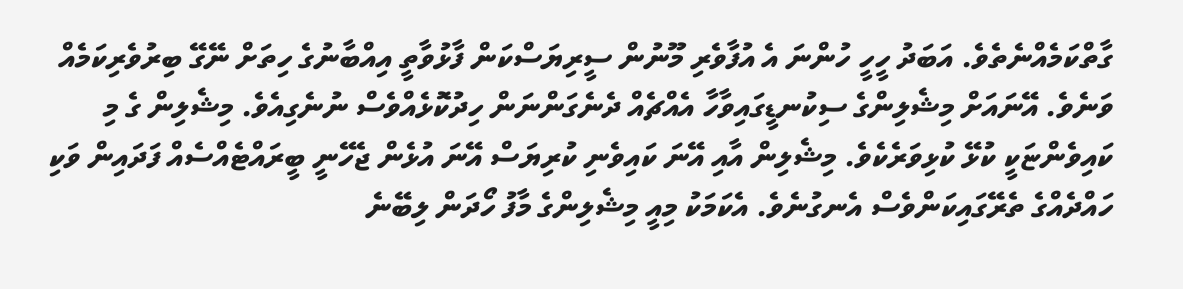ގާތްކަމެއްނެތެވެ. އަބަދު ހީހީ ހުންނަ އެ އުފާވެރި މޫނުން ސީރިޔަސްކަން ފާޅުވާތީ އިއްބާނުގެ ހިތަށް ނޭގޭ ބިރުވެރިކަމެއް ވަނެވެ. އޭނައަށް މިޝެލިންގެ ސިކުނޑީގައިވާހާ އެއްޗެއް ދެނެގަންނަން ހިދުކޮޅެއްވެސް ނުނެގިއެވެ. މިޝެލިން ގެ މި ކައިވެންޏަކީ ކުޅޭ ކުޅިވަރެކެވެ. މިޝެލިން އާއި އޭނަ ކައިވެނި ކުރިޔަސް އޭނަ އުޅެން ޖެހޭނީ ބީރައްޓެއްސެއް ފަދައިން ވަކި ހައްދެއްގެ ތެރޭގައިކަންވެސް އެނގުނެވެ. އެކަމަކު މިއީ މިޝެލިންގެ މާފު ހޯދަން ލިބޭނެ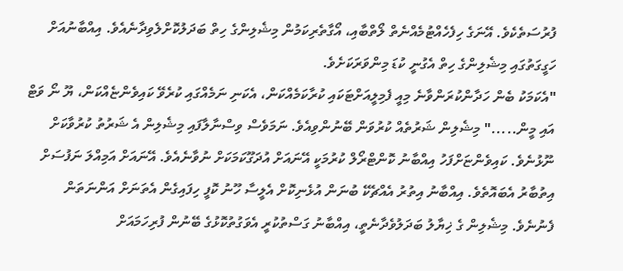ފުރުސަތެކެވެ. އޭނަގެ ހިފެހެއްޓުމެއްނެތް ލޯތްބާއި، އޯގާތެރިކަމުން މިޝެލިންގެ ހިތް ބަދަލުކޮށްލެވިދާނެއެވެ. އިއްބާނުއަށް ހަގީގަތުގައި މިޝެލިންގެ ހިތް އެގުނީ ކުޑަ މިންވަރަކަށެވެ.
"އެކަމަކު ބެން ހަދާންކުރަންވާނެ މިއީ ފެމިލީއަށްޓަކައި ކުރާކަމެއްކަން، އެކަނި ނަމެއްގައި ކުރެވޭ ކައިވެންޏެއްކަން، ޔޫ ނޯ ވަޓް އައި މީން....." މިޝެލިން ޝަރުތެއް ކުރުވަން ބޭނުންވިއެވެ. ނަމަވެސް ވިސްނާލާފައި މިޝެލިން އެ ޝަރުތު ކުރުވާކަށް ނޫޅުނެވެ. ކައިވެންޏަށްފަހު އިއްބާނު ކޮންޓްރޯލް ކުރުމަކީ އޭނައަށް އުދަގޫކަމަކަށް ނުވާނެއެވެ. އޭނައަށް އަމިއްލަ ނަފުސަށް އިތުބާރު އެބައޮތެވެ. އިއްބާނު އިތުރު އެއްޗެކޭ ބުނަން އުޅެނިކޮށް އެލީސާ ހޫނު ކޮފީ ހިފައިގެން އެތަނަށް އަންނަތަން ފެނުނެވެ. މިޝެލިން ގެ ޚިޔާލު ބަދަލުވެދާނެތީ، އިއްބާނު ގަސްތުކުރީ އެވަގުތުކޮޅުގެ ބޭނުން ފުރިހަމައަށް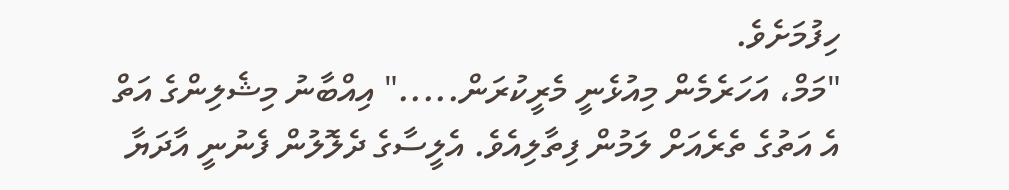ހިފުމަށެވެ.
"މަމް، އަހަރެމެން މިއުޅެނީ މެރީކުރަން....." އިއްބާނު މިޝެލިންގެ އަތް އެ އަތުގެ ތެރެއަށް ލަމުން ފިތާލިއެވެ. އެލީސާގެ ދެލޮލުން ފެނުނީ އާދަޔާ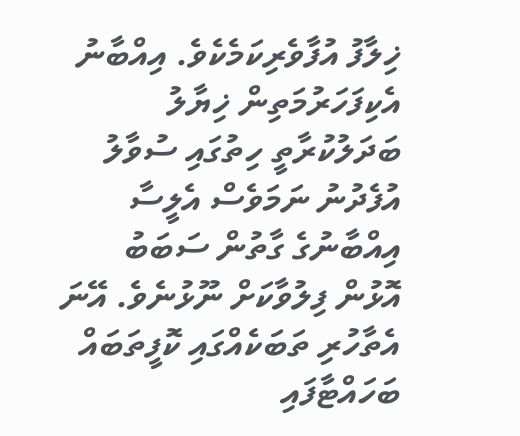ޚިލާފު އުފާވެރިކަމެކެވެ. އިއްބާނު އެކިފަހަރުމަތިން ޚިޔާލު ބަދަލުކުރާތީ ހިތުގައި ސުވާލު އުފެދުނު ނަމަވެސް އެލީސާ އިއްބާނުގެ ގާތުން ސަބަބު އޮޅުން ފިލުވާކަށް ނޫޅުނެވެ. އޭނަ އެތާހުރި ތަބަކެއްގައި ކޮފީތަބައް ބަހައްޓާފައި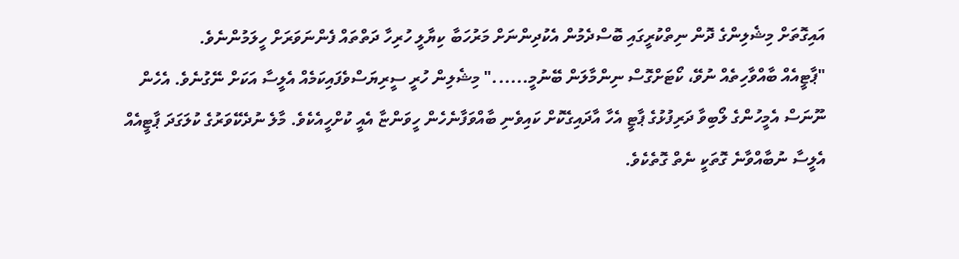އައިގޮތަށް މިޝެލިންގެ ދޮން ނިތްކުރީގައި ބޮސްދެމުން އެކުދިންނަށް މަރުހަބާ ކިޔާލީ ހުރިހާ ދަތްތައް ފެންނަވަރަށް ހީލަމުންނެވެ.
"ޕާޓީއެއް ބާއްވާހިތެއް ނުވޭ، ކޯޓަށްގޮސް ނިންމާލަން ބޭނުމީ......" މިޝެލިން ހުރީ ސީރިޔަސްވެފައިކަމެއް އެލީސާ އަކަށް ނޭގުނެވެ. އެހެން ނޫނަސް އެމީހުންގެ ލޯބިވާ ދަރިފުޅުގެ ޕާޓީ އެހާ އާދައިގެކޮށް ކައިވެނި ބާއްވަފާނެހެން ހީވަންޏާ އެއީ ކުށްހީއެކެވެ. މާލެ ނުދެކޭވަރުގެ ކުލަގަދަ ޕާޓީއެއް އެލީސާ ނުބާއްވާނެ ގޮތަކީ ނެތް ގޮތެކެވެ.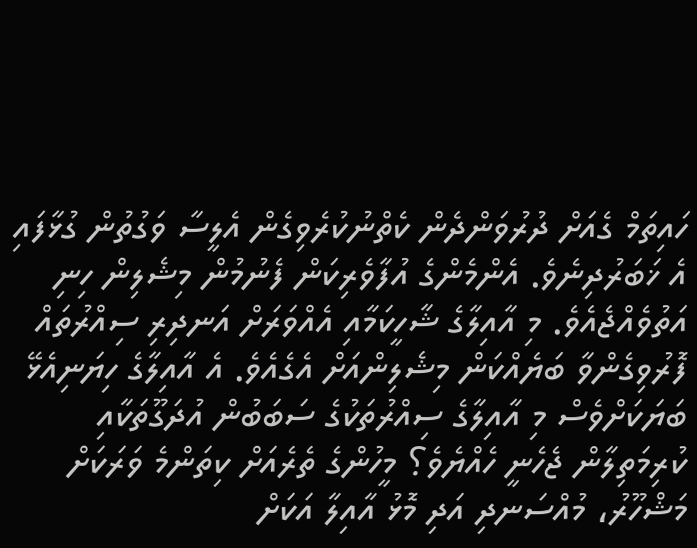ހައިތަމް ގެއަށް ދުރުވަންދެން ކެތްނުކުރެވިގެން އެލީސާ ވަގުތުން ގުޅާފައި އެ ޚަބަރުދިނެވެ. އެންމެންގެ އުފާވެރިކަން ފެނުމުން މިޝެލިން ހިނި އަތުވެއްޖެއެވެ. މި އާއިލާގެ ޝާހީކަމާއި އެއްވަރަށް އަނދިރި ސިއްރުތައް ފޮރުވިގެންވާ ބަޔެއްކަން މިޝެލިންއަށް އެގެއެވެ. އެ އާއިލާގެ ހިޔަނިއެޅޭ ބަޔަކަށްވެސް މި އާއިލާގެ ސިއްރުތަކުގެ ސަބަބުން އުދަގޫތަކާއި ކުރިމަތިލާން ޖެހެނީ ހެއްޔެވެ؟ މީހުންގެ ތެރެއަށް ކިތަންމެ ވަރަކަށް މަޝްހޫރު، މުއްސަނދި އަދި މޮޅު އާއިލާ އަކަށް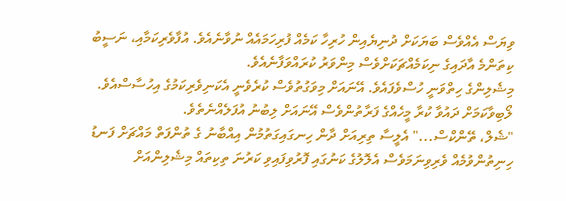ވިޔަސް އެއްވެސް ބަޔަކަށް ދުނިޔެއިން ހުރިހާ ކަމެއް ފުރިހަމައެއް ނުވާނެއެވެ. އުފާވެރިކަމާއި، ނަސީބު ކިތަންމެ އާދައިގެ ނިކަމެއްޗަކަށްވެސް މިންވަރު ކުރައްވަފާނެއެވެ.
މިޝެލިންގެ ހިތްވަނީ ހުސްވެފައެވެ. އޭނައަށް މިވަގުތުވެސް ކުރެވެނީ އެކަނިވެރިކަމުގެ އިހުސާސްއެވެ. ލޯބިވާކަމަށް ދައުވާ ކުރާ މީހެއްގެ ފަރާތުންވެސް އޭނައަށް ލިބުނު އުފަލެއްނެތެވެ.
"ޝެލް، ތޭންކްސް..." އެލީސާ ތިރިއަށް ދާން ހިނގައިގަތުމުން އިއްބާނު ގެ ތުންފަތް މައްޗަށް ފަނޑު ހިނިތުންވުމެއް ވެރިވިނަމަވެސް އެލޮލުގެ ކަނުގައި ފޮރުވިފައިވި ކަރުނަ ތިކިތައް މިޝެލިންއަށް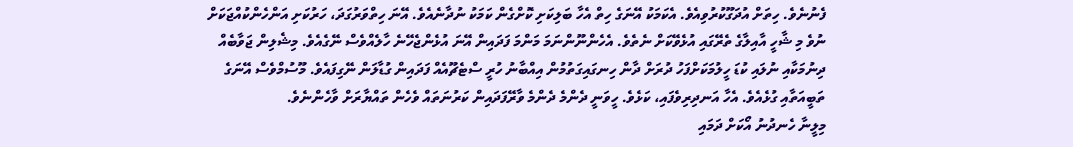ފެނުނެވެ. ހިތަށް އުދަގޫކުރުވިއެވެ. އެކަމަކު އޭނަގެ ހިތް އެހާ ބަލިކަށި ކޮށްގެން ކަމަކު ނުދާނެއެވެ. އޭނަ ހިތްވަރުގަދަ، ހަރުކަށި އަންހެންކުއްޖަކަށް ނުވެ މި ޝާހީ އާއިލާގެ ތެރޭގައި އުޅެވޭކަށް ނެތެވެ. އެހެންނޫންނަމަ މަންމަ ފަދައިން އޭނަ އުޅެންޖެހޭނެ ހާލެއްވެސް ނޭގެއެވެ. މިޝެލިން ޖަވާބެއް ދިނުމަކާއި ނުލައި ކުޑަ ހީލުމަކަށްފަހު ދުރަށް ދާން ހިނގައިގަތުމުން އިއްބާނު ހުރީ ސްޓެޗޫއެއް ފަދައިން ގުޑާލަން ނޭގިފައެވެ. މޫސުމްވެސް އޭނަގެ ތަބީއަތާއި ގުޅެއެވެ. އެހާ އަނދިރިވެފައި، ކަޅެވެ. ހީވަނީ ދެންމެ ދެންމެ ވާރޭފަދައިން ކަރުނަތައް ވެހެން ތައްޔާރަށް ވާހެންނެވެ.
މިލީނާ ހެނދުނު އޯކަށް ދަމައި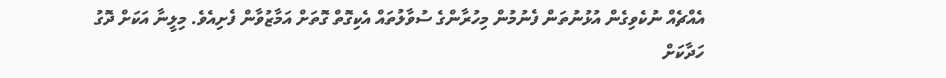އެއްޗެއް ނުކެވިގެން އުޅުނުތަން ފެނުމުން މިހުރާންގެ ސުވާލުތައް އެކިގޮތް ގޮތަށް އަމާޒުވާން ފެށިއެވެ. މިލީނާ އަކަށް ދޮގު ހަދާކަށް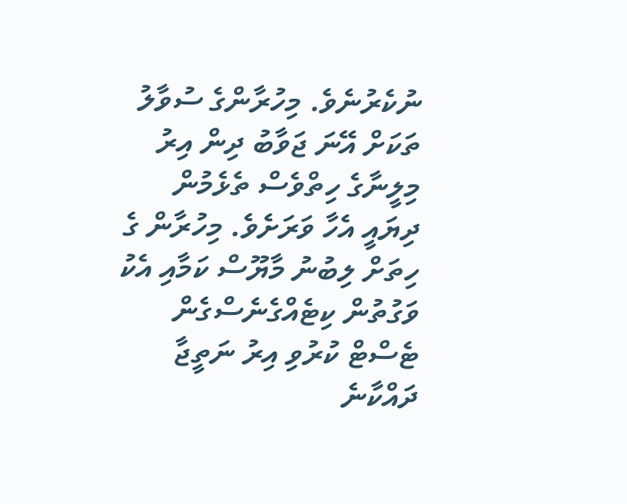ނުކެރުނެވެ. މިހުރާންގެ ސުވާލު ތަކަށް އޭނަ ޖަވާބު ދިން އިރު މިލީނާގެ ހިތްވެސް ތެޅެމުން ދިޔައީ އެހާ ވަރަށެވެ. މިހުރާން ގެ ހިތަށް ލިބުނު މާޔޫސް ކަމާއި އެކު ވަގުތުން ކިޓެއްގެނެސްގެން ޓެސްޓް ކުރުވި އިރު ނަތީޖާ ދައްކާނެ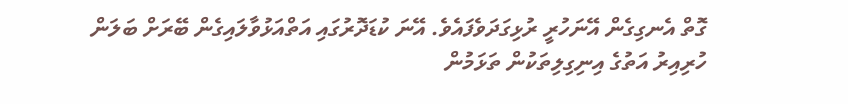ގޮތް އެނގިގެން އޭނަހުރީ ރުޅިގަދަވެފައެވެ. އޭނަ ކުޑަދޮރުގައި އަތްއަޅުވާލައިގެން ބޭރަށް ބަލަން ހުރިއިރު އަތުގެ އިނިގިލިތަކުން ތަޅަމުން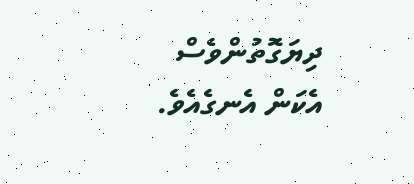ދިޔަގޮތުންވެސް އެކަން އެނގެއެވެ.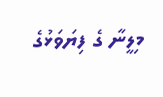މިލީނާ ގެ ފިޔަވަޅުގެ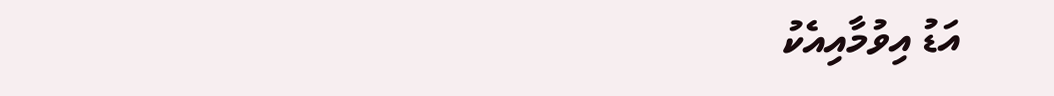އަޑު އިވުމާއިއެކު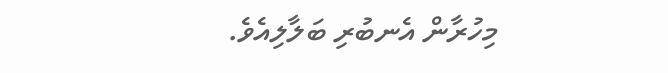މިހުރާން އެނބުރި ބަލާލިއެވެ.